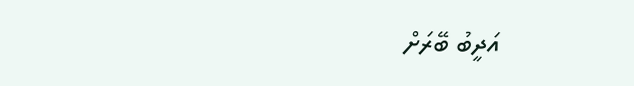އަދީބު ބޭރަށް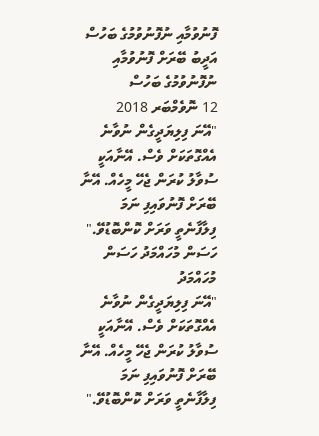ފޮނުވުމާއި ނުފޮނުވުމުގެ ބަހުސް
އަދީބު ބޭރަށް ފޮނުވުމާއި ނުފޮނުވުމުގެ ބަހުސް
12 ނޮވެމްބަރ 2018
"އޭނަ ފިލިޔަދީގެން ނުވާނެ އެއްގޮތަކަށް ވެސް. އޭނާއަކީ ސުވާލު ކުރަން ޖެހޭ މީހެއް. އޭނާ ބޭރަށް ފޮނުވައިފި ނަމަ ފިލާފާނެތީ ވަރަށް ކޮންބޮޑުވޭ."
ހަސަން މުހައްމަދު ހަސަން މުހައްމަދު
"އޭނަ ފިލިޔަދީގެން ނުވާނެ އެއްގޮތަކަށް ވެސް. އޭނާއަކީ ސުވާލު ކުރަން ޖެހޭ މީހެއް. އޭނާ ބޭރަށް ފޮނުވައިފި ނަމަ ފިލާފާނެތީ ވަރަށް ކޮންބޮޑުވޭ."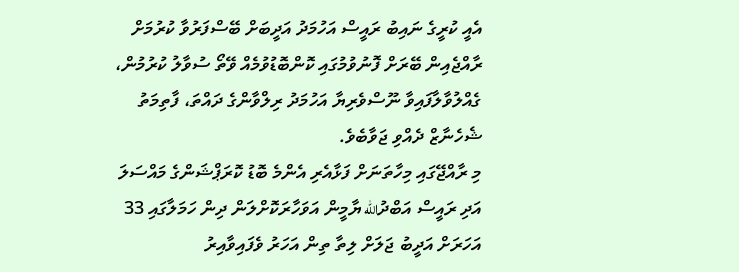އެއީ ކުރީގެ ނައިބު ރައީސް އަހުމަދު އަދީބަށް ބޭސްފަރުވާ ކުރުމަށް ރާއްޖެއިން ބޭރަށް ފޮނުވުމުގައި ކޮންބޮޑުވުމެއް ވޭތޯ ސުވާލު ކުރުމުން، ގެއްލުވާލާފައިވާ ނޫސްވެރިޔާ އަހުމަދު ރިލްވާންގެ ދައްތަ، ފާތިމަތު ޝެހެނާޒް ދެއްވި ޖަވާބެވެ.
މި ރާއްޖޭގައި މިހާތަނަށް ފަޅާއެރި އެންމެ ބޮޑު ކޮރަޕްޝަންގެ މައްސަލަ އަދި ރައީސް އަބްދުالله ޔާމީން އަވަހާރަކޮށްލަން ދިން ހަމަލާގައި 33 އަހަރަށް އަދީބު ޖަލަށް ލިތާ ތިން އަހަރު ވެފައިވާއިރު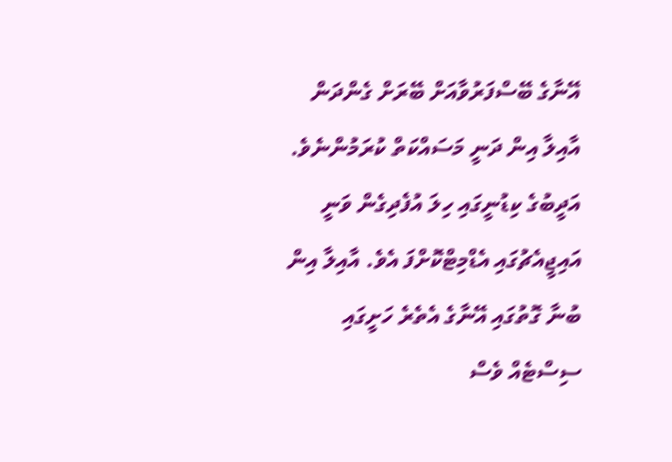އޭނާގެ ބޭސްފަރުވާއަށް ބޭރަށް ގެންދަން އާއިލާ އިން ދަނީ މަސައްކަތް ކުރަމުންނެވެ.
އަދީބުގެ ކިޑުނީގައި ހިލަ އުފެދިގެން ވަނީ އައިޖީއެޗުގައި އެޑްމިޓްކޮށްފަ އެވެ. އާއިލާ އިން ބުނާ ގޮތުގައި އޭނާގެ އެތެރެ ހަށީގައި ސިސްޓެއް ވެސް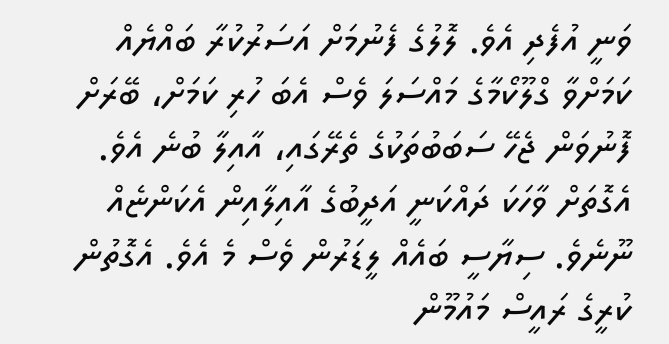ވަނީ އުފެދި އެވެ. ލޮލުގެ ފެނުމަށް އަސަރުކުރާ ބައްޔެއް ކަމަށްވާ ގްލޫކޯމާގެ މައްސަލަ ވެސް އެބަ ހުރި ކަމަށް، ބޭރަށް ފޮނުވަން ޖެހޭ ސަބަބުތަކުގެ ތެރޭގައި، އާއިލާ ބުނެ އެވެ.
އެގޮތަށް ވާހަކަ ދައްކަނީ އަދީބުގެ އާއިލާއިން އެކަންޏެއް ނޫނެވެ. ސިޔާސީ ބައެއް ލީޑަރުން ވެސް މެ އެވެ. އެގޮތުން ކުރީގެ ރައީސް މައުމޫން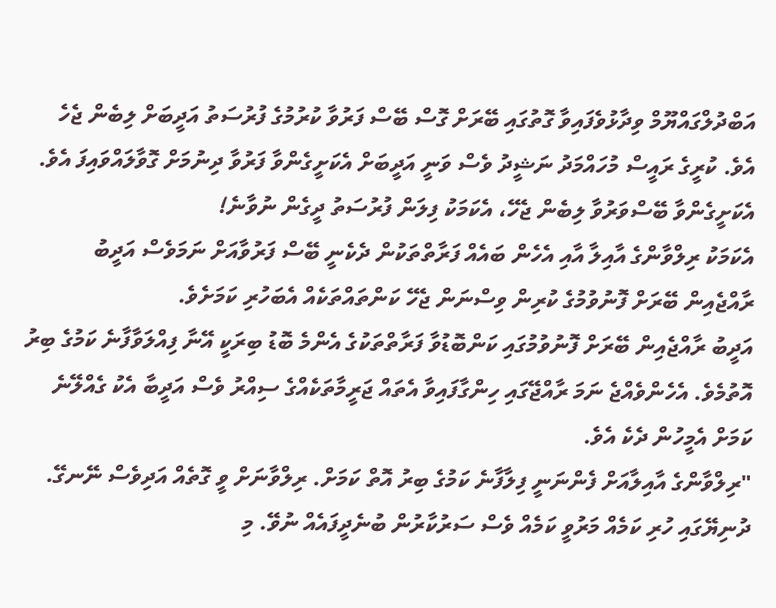އަބްދުލްގައްޔޫމް ވިދާޅުވެފައިވާ ގޮތުގައި ބޭރަށް ގޮސް ބޭސް ފަރުވާ ކުރުމުގެ ފުރުސަތު އަދީބަށް ލިބެން ޖެހެ އެވެ. ކުރީގެ ރައީސް މުހައްމަދު ނަޝީދު ވެސް ވަނީ އަދީބަށް އެކަށީގެންވާ ފަރުވާ ދިނުމަށް ގޮވާލައްވައިފަ އެވެ.
އެކަށީގެންވާ ބޭސްވަރުވާ ލިބެން ޖެހޭ، އެކަމަކު ފިލަން ފުރުސަތު ދީގެން ނުވާނެ!
އެކަމަކު ރިލްވާންގެ އާއިލާ އާއި އެހެން ބައެއް ފަރާތްތަކުން ދެކެނީ ބޭސް ފަރުވާއަށް ނަމަވެސް އަދީބު ރާއްޖެއިން ބޭރަށް ފޮނުވުމުގެ ކުރިން ވިސްނަން ޖެހޭ ކަންތައްތަކެއް އެބަހުރި ކަމަށެވެ.
އަދީބު ރާއްޖެއިން ބޭރަށް ފޮނުވުމުގައި ކަންބޮޑުވާ ފަރާތްތަކުގެ އެންމެ ބޮޑު ބިރަކީ އޭނާ ފިއްލަވާފާނެ ކަމުގެ ބިރު އޮތުމެވެ. އެހެންވެއްޖެ ނަމަ ރާއްޖޭގައި ހިންގާފައިވާ އެތައް ޖަރީމާތަކެއްގެ ސިއްރު ވެސް އަދީބާ އެކު ގެއްލޭނެ ކަމަށް އެމީހުން ދެކެ އެވެ.
"ރިލްވާންގެ އާއިލާއަށް ފެންނަނީ ފިލާފާނެ ކަމުގެ ބިރު އޮތް ކަމަށް. ރިލްވާނަށް ވީ ގޮތެއް އަދިވެސް ނޭނގޭ. ދުނިޔޭގައި ހުރި ކަމެއް މަރުވީ ކަމެއް ވެސް ސަރުކާރުން ބުނެދީފައެއް ނުވޭ. މި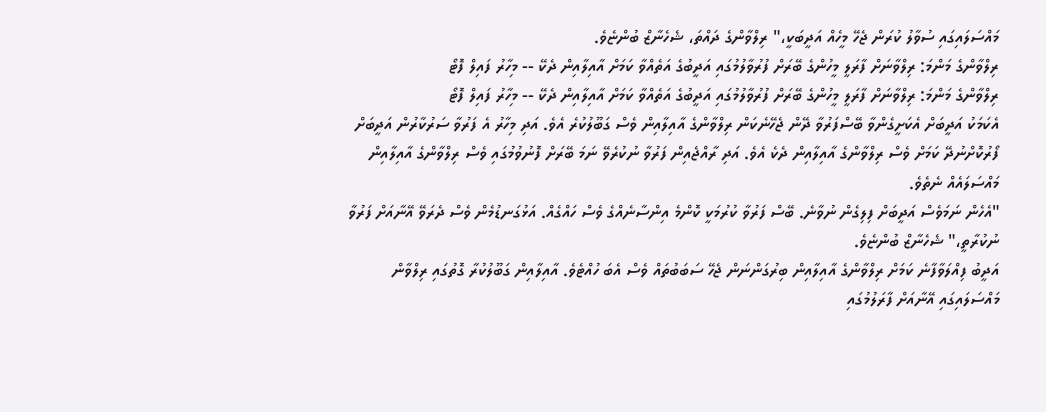މައްސަލައިގައި ސުވާލު ކުރަން ޖެހޭ މީހެއް އަދީބަކީ،" ރިލްވާންގެ ދައްތަ، ޝެހެނާޒް ބުންޏެވެ.
ރިލްވާންގެ މަންމަ: ރިލްވާނަށް ފާރަލީ މީހުންގެ ބޭރަށް ފުރުވާލުމުގައި އަދީބުގެ އަތެއްވާ ކަމަށް އާއިލާއިން ދެކޭ -- މިހާރު ފައިލް ފޮޓޯ
ރިލްވާންގެ މަންމަ: ރިލްވާނަށް ފާރަލީ މީހުންގެ ބޭރަށް ފުރުވާލުމުގައި އަދީބުގެ އަތެއްވާ ކަމަށް އާއިލާއިން ދެކޭ -- މިހާރު ފައިލް ފޮޓޯ
އެކަމަކު އަދީބަށް އެކަށީގެންވާ ބޭސްފަރުވާ ދޭން ޖެހޭނެކަން ރިލްވާންގެ އާއިލާއިން ވެސް ގަބޫލުކުރެ އެވެ. އަދި މިހާރު އެ ފަރުވާ ސަރުކާރުން އަދީބަށް ފޯރުކޮށްނުދޭ ކަމަށް ވެސް ރިލްވާންގެ އާއިލާއިން ދެކެ އެވެ. އަދި ރާއްޖެއިން ފަރުވާ ނުކުރެވޭ ނަމަ ބޭރަށް ފޮނުވުމުގައި ވެސް ރިލްވާންގެ އާއިލާއިން މައްސަލައެއް ނެތެވެ.
"އެހެން ނަމަވެސް އަދީބަށް ފިލިގެން ނުވާނެ. ބޭސް ފަރުވާ ކުރުމަކީ ކޮންމެ އިންސާނެއްގެ ވެސް ހައްގެއް. އަޅުގަނޑުމެން ވެސް ދެރަވޭ އޭނާއަށް ފަރުވާ ނުކުރާތީ،" ޝެހެނާޒް ބުންޏެވެ.
އަދީބު ފިއްލަވާފާނެ ކަމަށް ރިލްވާންގެ އާއިލާއިން ބިރުގަންނަން ޖެހޭ ސަބަބުތައް ވެސް އެބަ ހުއްޓެވެ. އާއިލާއިން ގަބޫލުކުރާ ގޮތުގައި ރިލްވާން މައްސަލައިގައި އޭނާއަށް ފާރަލުމުގައި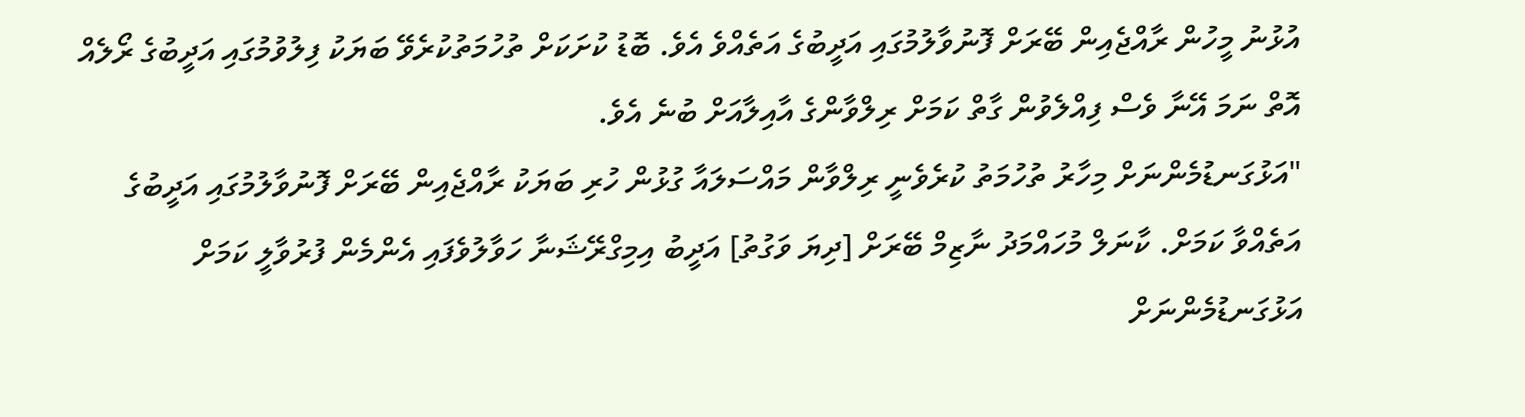އުޅުނު މީހުން ރާއްޖެއިން ބޭރަށް ފޮނުވާލުމުގައި އަދީބުގެ އަތެއްވެ އެވެ. ބޮޑު ކުށަކަށް ތުހުމަތުކުރެވޭ ބަޔަކު ފިލުވުމުގައި އަދީބުގެ ރޯލެއް އޮތް ނަމަ އޭނާ ވެސް ފިއްލެވުން ގާތް ކަމަށް ރިލްވާންގެ އާއިލާއަށް ބުނެ އެވެ.
"އަޅުގަނޑުމެންނަށް މިހާރު ތުހުމަތު ކުރެވެނީ ރިލްވާން މައްސަލައާ ގުޅުން ހުރި ބަޔަކު ރާއްޖެއިން ބޭރަށް ފޮނުވާލުމުގައި އަދީބުގެ އަތެއްވާ ކަމަށް. ކާނަލް މުހައްމަދު ނާޒިމް ބޭރަށް [ދިޔަ ވަގުތު] އަދީބު އިމިގްރޭޝަނާ ހަވާލުވެފައި އެންމެން ފުރުވާލީ ކަމަށް އަޅުގަނޑުމެންނަށް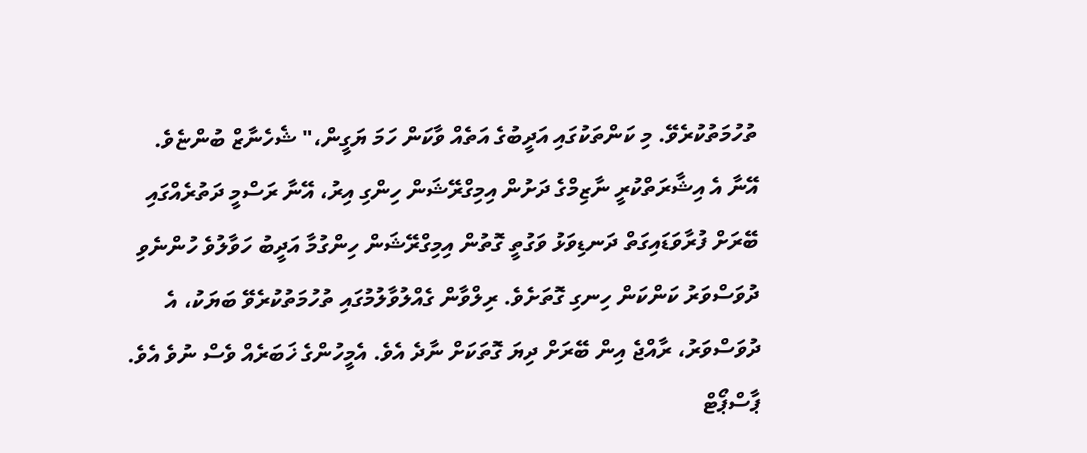ތުހުމަތުކުރެވޭ. މި ކަންތަކުގައި އަދީބުގެ އަތެއް ވާކަން ހަމަ ޔަގީން،" ޝެހެނާޒް ބުންޏެވެ.
އޭނާ އެ އިޝާރަތްކުރީ ނާޒިމްގެ ދަށުން އިމިގްރޭޝަން ހިންގި އިރު، އޭނާ ރަސްމީ ދަތުރެއްގައި ބޭރަށް ފުރާވަޑައިގަތް ދަނޑިވަޅު ވަގުތީ ގޮތުން އިމިގްރޭޝަން ހިންގުމާ އަދީބު ހަވާލުވެ ހުންނެވި ދުވަސްވަރު ކަންކަން ހިނގި ގޮތަށެވެ. ރިލްވާން ގެއްލުވާލުމުގައި ތުހުމަތުކުރެވޭ ބަޔަކު، އެ ދުވަސްވަރު، ރާއްޖެ އިން ބޭރަށް ދިޔަ ގޮތަކަށް ނާދެ އެވެ. އެމީހުންގެ ޚަބަރެއް ވެސް ނުވެ އެވެ. ޕާސްޕޯޓް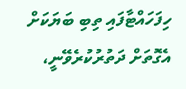ހިފަހައްޓާފައި ތިބި ބަޔަކަށް އެގޮތަށް ދަތުރުކުރެވޭނީ،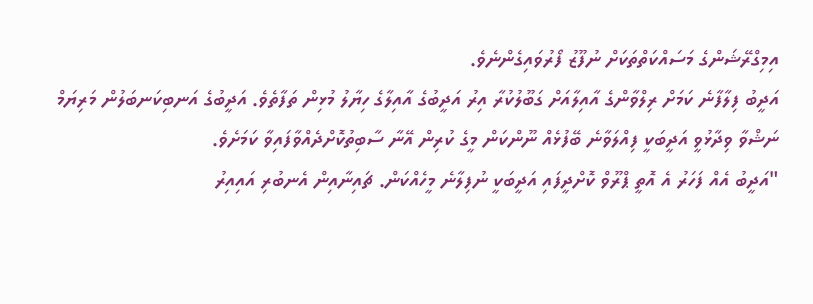އިމިގްރޭޝަންގެ މަސައްކަތްތަކަށް ނުފޫޒު ފޯރުވައިގެންނެވެ.
އަދީބު ފިލާފާނެ ކަމަށް ރިލްވާންގެ އާއިލާއަށް ގަބޫލުކުރާ އިރު އަދީބުގެ އާއިލާގެ ހިޔާލު މުޅިން ތަފާތެވެ. އަދީބުގެ އަނބިކަނބަލުން މަރިޔަމް ނަޝްވާ ވިދާޅުވީ އަދީބަކީ ފިއްލަވާނެ ބޭފުޅެއް ނޫންކަން މީގެ ކުރިން އޭނާ ސާބިތުކޮށްދެއްވާފައިވާ ކަމަށެވެ.
"އަދީބު އެއް ފަހަރު އެ އޮތީ ޕްރޫވް ކޮށްދީފައި އަދީބަކީ ނުފިލާނެ މީހެއްކަން. ޗައިނާއިން އެނބުރި އައިއިރު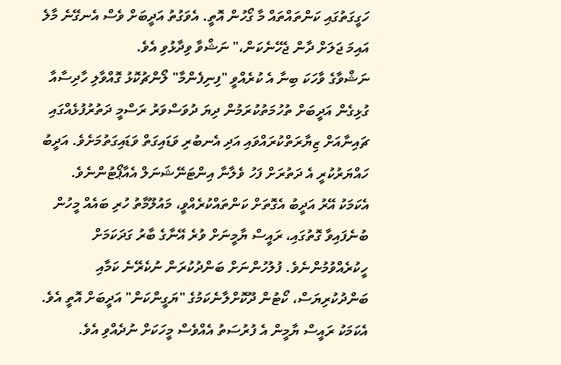ހަގީގަތުގައި ކަންތައްތައް މާ ގޯހުން އޮތީ. އެވަގުތު އަދީބަށް ވެސް އެނގޭނެ މާލެ އައިމަ ޖަލަށް ދާން ޖެހޭނެކަން،" ނަޝްވާ ވިދާޅުވި އެވެ.
ނަޝްވާގެ ވާހަކަ ބިނާ އެ ކުރެއްވީ "ފިނިފެންމާ" ލޯންޗުކޮޅު ގޮއްވާލި ހާދިސާއާ ގުޅިގެން އަދީބަށް ތުހުމަތުކުރަމުން ދިޔަ ދުވަސްވަރު ރަސްމީ ދަތުރުފުޅެއްގައި ޗައިނާއަށް ޒިޔާރަތްކުރައްވައި އަދި އެނބުރި ވަޑައިގަތް ވަޑައިގަތުމަށެވެ. އަދީބު ހައްޔަރުކުރީ އެ ދަތުރަށް ފަހު ވެލާނާ އިންޓަނޭޝަނަލް އެއާޕޯޓުންނެވެ.
އެކަމަކު އޭރު އަދީބު އެގޮތަށް ކަންތައްކުރެއްވީ، މައުލޫމާތު ހުރި ބައެއް މީހުން ބުނެފައިވާ ގޮތުގައި، ރައީސް ޔާމީނަށް ވުރެ އޭނާގެ ބާރު ގަދަކަމަށް ހީކުރެއްވުމުންނެވެ. ފުލުހުންނަށް ބަންދުކުރަން ނުކެރޭނެ ކަމާއި ބަންދުކުރިޔަސް، ކޯޓުން ދޫކޮށްލާނެކަމުގެ "ޔަގީންކަން" އަދީބަށް އޮތީ އެވެ. އެކަމަކު ރައީސް ޔާމީން އެ ފުރުސަތު އެއްވެސް މީހަކަށް ނުދެއްވި އެވެ.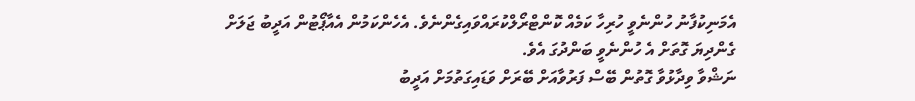އެމަނިކުފާނު ހުންނެވީ ހުރިހާ ކަމެއް ކޮންޓްރޯލްކުރައްވައިގެންނެވެ. އެހެންކަމުން އެއާޕޯޓުން އަދީބު ޖަލަށް ގެންދިޔަ ގޮތަށް އެ ހުންނެވީ ބަންދުގަ އެވެ.
ނަޝްވާ ވިދާޅުވާ ގޮތުން ބޭސް ފަރުވާއަށް ބޭރަށް ވަޑައިގަތުމަށް އަދީބު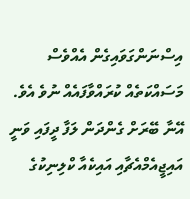އިސްނަންގަވައިގެން އެއްވެސް މަސައްކަތެއް ކުރައްވާފައެއް ނުވެ އެވެ. އޭނާ ބޭރަށް ގެންދަން ލަފާ ދީފައި ވަނީ އައިޖީއެމްއެޗާއި އައިކެއާ ކްލިނިކުގެ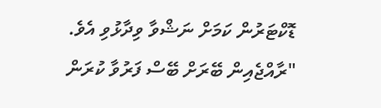ޑޮކްޓަރުން ކަމަށް ނަޝްވާ ވިދާޅުވި އެވެ.
"ރާއްޖެއިން ބޭރަށް ބޭސް ފަރުވާ ކުރަން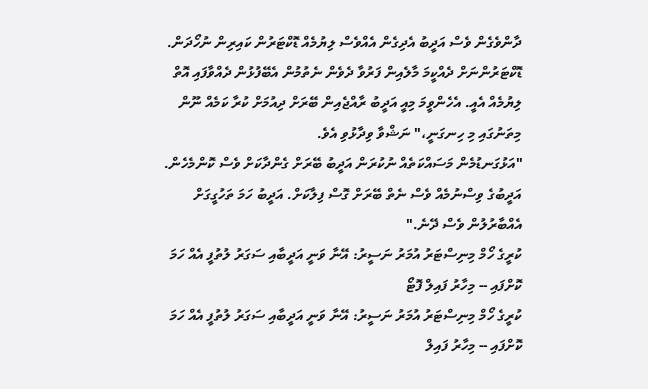ދާންވެގެން ވެސް އަދީބު އެދިގެން އެއްވެސް ލިޔުމެއް ޑޮކްޓަރުން ކައިރިން ނުހޯދަން. ޑޮކްޓަރުންނަށް ދެއްކީމަ މާލެއިން ފަރުވާ ދެވެން ނެތުމުން އެބޭފުޅުން ދެއްވާފައި އޮތް ލިޔުމެއް އެއީ. އެހެންވީމަ މިއީ އަދީބު ރާއްޖެއިން ބޭރަށް ދިއުމަށް ކުރާ ކަމެއް ނޫން މިތަނުގައި މި ހިނގަނީ،" ނަޝްވާ ވިދާޅުވި އެވެ.
"އަޅުގަނޑުމެން މަސައްކަތެއް ނުކުރަން އަދީބު ބޭރަށް ގެންދާކަށް ވެސް ކޮންމެހެން. އަދީބުގެ ވިސްނުމެއް ވެސް ނެތް ބޭރަށް ގޮސް ފިލާކަށް. އަދީބު ހަމަ ތަހުގީގަށް އެއްބާރުލުން ވެސް ދޭނެ."
ކުރީގެ ހޯމް މިނިސްޓަރު އުމަރު ނަސީރު: އޭނާ ވަނީ އަދީބާއި ސަގަރު ލުތުފީ އެއް ހަމަ ކޮށްފައި -- މިހާރު ފައިލް ފޮޓޯ
ކުރީގެ ހޯމް މިނިސްޓަރު އުމަރު ނަސީރު: އޭނާ ވަނީ އަދީބާއި ސަގަރު ލުތުފީ އެއް ހަމަ ކޮށްފައި -- މިހާރު ފައިލް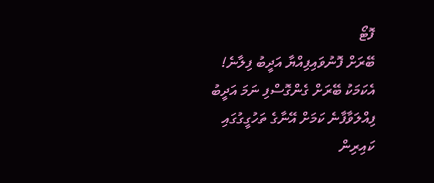ފޮޓޯ
ބޭރަށް ފޮނުވައިފިއްޔާ އަދީބު ފިލާނެ!
އެކަމަކު ބޭރަށް ގެންގޮސްފި ނަމަ އަދީބު ފިއްލަވާފާނެ ކަމަށް އޭނާގެ ތަހުގީގުގައި ކައިރިން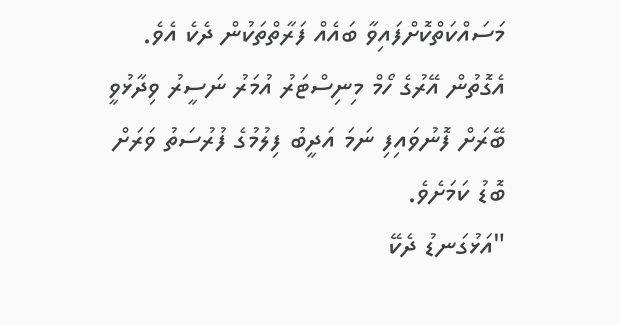މަސައްކަތްކޮށްފައިވާ ބައެއް ފަރާތްތަކުން ދެކެ އެވެ. އެގޮތުން އޭރުގެ ހޯމް މިނިސްޓަރު އުމަރު ނަސީރު ވިދާޅުވީ ބޭރަށް ފޮނުވައިފި ނަމަ އަދީބު ފިލުމުގެ ފުރުސަތު ވަރަށް ބޮޑު ކަމަށެވެ.
"އަޅުގަނޑު ދެކޭ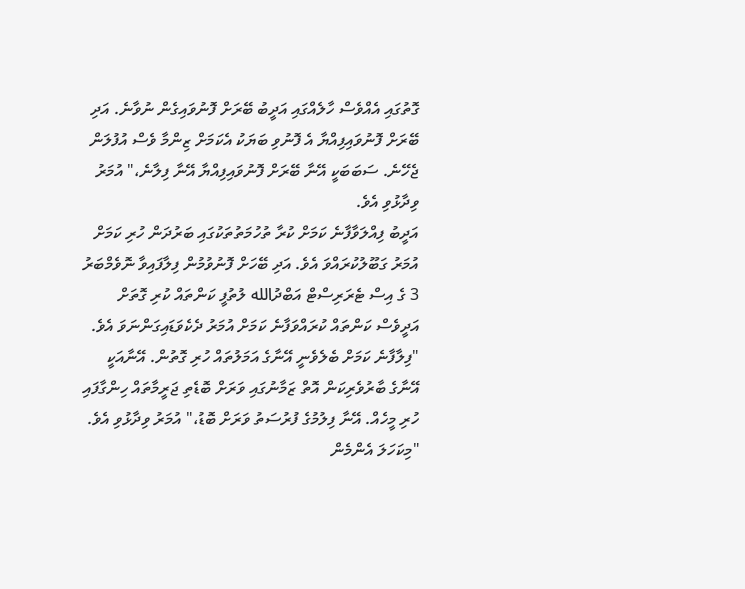ގޮތުގައި އެއްވެސް ހާލެއްގައި އަދީބު ބޭރަށް ފޮނުވައިގެން ނުވާނެ. އަދި ބޭރަށް ފޮނުވައިފިއްޔާ އެ ފޮނުވި ބަޔަކު އެކަމަށް ޒިންމާ ވެސް އުފުލަން ޖެހޭނެ. ސަބަބަކީ އޭނާ ބޭރަށް ފޮނުވައިފިއްޔާ އޭނާ ފިލާނެ،" އުމަރު ވިދާޅުވި އެވެ.
އަދީބު ފިއްލަވާފާނެ ކަމަށް ކުރާ ތުހުމަތުތަކުގައި ބަރުދަން ހުރި ކަމަށް އުމަރު ގަބޫލުކުރައްވަ އެވެ. އަދި ބޭހަށް ފޮނުވުމުން ފިލާފައިވާ ނޮވެމްބަރު 3 ގެ އިސް ޓެރަރިސްޓް އަބްދުالله ލުތުފީ ކަންތައް ކުރި ގޮތަށް އަދީވެސް ކަންތައް ކުރައްވަފާނެ ކަމަށް އުމަރު ދެކެވަޑައިގަންނަވަ އެވެ.
"ފިލާފާނެ ކަމަށް ބެލެވެނީ އޭނާގެ އަމަލުތައް ހުރި ގޮތުން. އޭނާއަކީ އޭނާގެ ބާރުވެރިކަން އޮތް ޒަމާނުގައި ވަރަށް ބޮޑެތި ޖަރީމާތައް ހިންގާފައި ހުރި މީހެއް. އޭނާ ފިލުމުގެ ފުރުސަތު ވަރަށް ބޮޑު،" އުމަރު ވިދާޅުވި އެވެ.
"މިކަހަލަ އެންމެން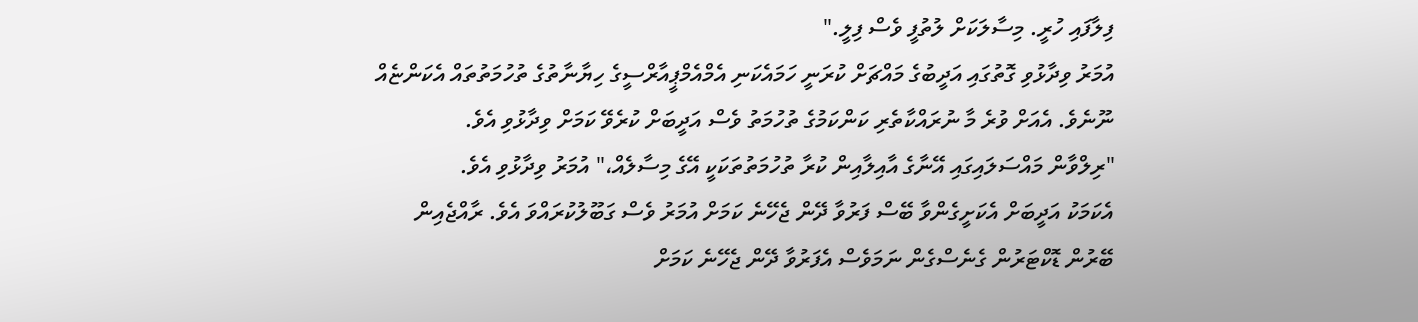ފިލާފައި ހުރީ. މިސާލަކަށް ލުތުފީ ވެސް ފިލީ."
އުމަރު ވިދާޅުވި ގޮތުގައި އަދީބުގެ މައްޗަށް ކުރަނީ ހަމައެކަނި އެމްއެމްޕީއާރްސީގެ ހިޔާނާތުގެ ތުހުމަތުތައް އެކަންޏެއް ނޫނެވެ. އެއަށް ވުރެ މާ ނުރައްކާތެރި ކަންކަމުގެ ތުހުމަތު ވެސް އަދީބަށް ކުރެވޭ ކަމަށް ވިދާޅުވި އެވެ.
"ރިލްވާން މައްސަލައިގައި އޭނާގެ އާއިލާއިން ކުރާ ތުހުމަތުތަކަކީ އޭގެ މިސާލެއް،" އުމަރު ވިދާޅުވި އެވެ.
އެކަމަކު އަދީބަށް އެކަށީގެންވާ ބޭސް ފަރުވާ ދޭން ޖެހޭނެ ކަމަށް އުމަރު ވެސް ގަބޫލުކުރައްވަ އެވެ. ރާއްޖެއިން ބޭރުން ޑޮކްޓަރުން ގެނެސްގެން ނަމަވެސް އެފަރުވާ ދޭން ޖެހޭނެ ކަމަށް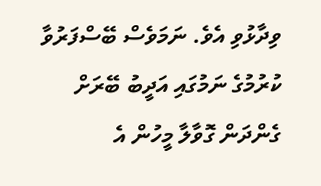ވިދާޅުވި އެވެ. ނަމަވެސް ބޭސްފަރުވާ ކުރުމުގެ ނަމުގައި އަދީބު ބޭރަށް ގެންދަން ގޮވާލާ މީހުން އެ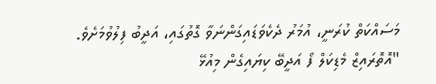މަސައްކަތް ކުރަނީ، އުމަރު ދެކެވަޑައިގަންނަވާ ގޮތުގައި، އަދީބު ފިލުވުމަށެވެ.
"އޮތޮރައިޒް މެޑިކަލް ފޯ އަދީބޭ ކިޔައިގެން މިއުޅޭ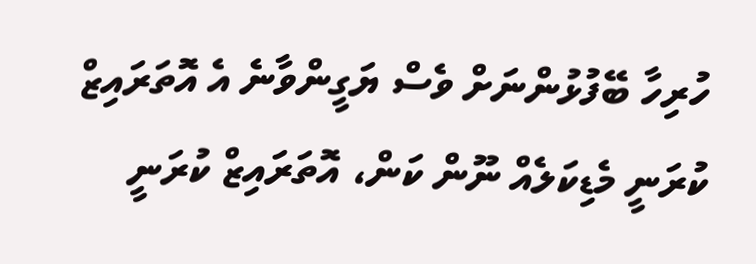ހުރިހާ ބޭފުޅުންނަށް ވެސް ޔަގީންވާނެ އެ އޮތަރައިޒް ކުރަނީ މެޑިކަލެއް ނޫން ކަން، އޮތަރައިޒް ކުރަނީ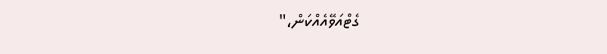ގެޓްއަވޭއެއްކަން،"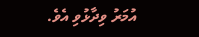އުމަރު ވިދާޅުވި އެވެ.